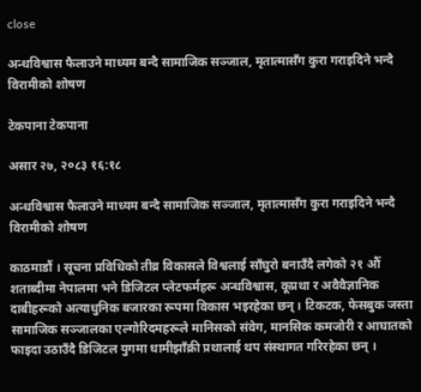close

अन्धविश्वास फैलाउने माध्यम बन्दै सामाजिक सञ्जाल, मृतात्मासँग कुरा गराइदिने भन्दै विरामीको शोषण

टेकपाना टेकपाना

असार २७, २०८३ १६:१८

अन्धविश्वास फैलाउने माध्यम बन्दै सामाजिक सञ्जाल, मृतात्मासँग कुरा गराइदिने भन्दै विरामीको शोषण

काठमाडौं । सूचना प्रविधिको तीव्र विकासले विश्वलाई साँघुरो बनाउँदै लगेको २१ औँ शताब्दीमा नेपालमा भने डिजिटल प्लेटफर्महरू अन्धविश्वास, कूप्रथा र अवैवैज्ञानिक दाबीहरूको अत्याधुनिक बजारका रूपमा विकास भइरहेका छन् । टिकटक, फेसबुक जस्ता सामाजिक सञ्जालका एल्गोरिदमहरूले मानिसको संवेग, मानसिक कमजोरी र आघातको फाइदा उठाउँदै डिजिटल युगमा धामीझाँक्री प्रथालाई थप संस्थागत गरिरहेका छन् ।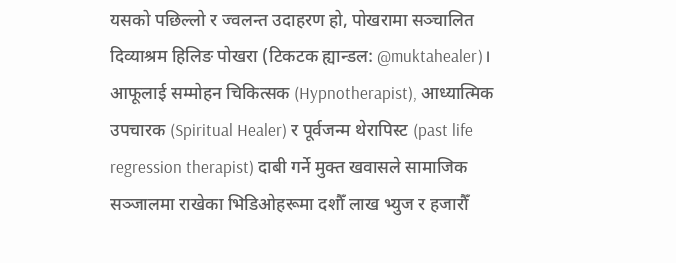यसको पछिल्लो र ज्वलन्त उदाहरण हो, पोखरामा सञ्चालित दिव्याश्रम हिलिङ पोखरा (टिकटक ह्यान्डल: @muktahealer)। आफूलाई सम्मोहन चिकित्सक (Hypnotherapist), आध्यात्मिक उपचारक (Spiritual Healer) र पूर्वजन्म थेरापिस्ट (past life regression therapist) दाबी गर्ने मुक्त खवासले सामाजिक सञ्जालमा राखेका भिडिओहरूमा दशौँ लाख भ्युज र हजारौँ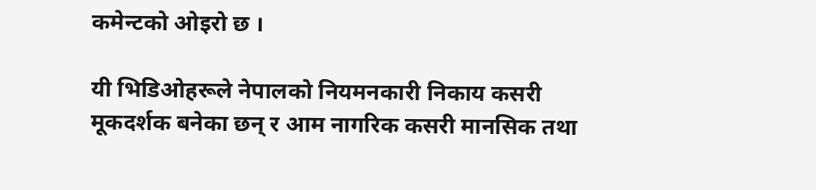कमेन्टको ओइरो छ ।

यी भिडिओहरूले नेपालको नियमनकारी निकाय कसरी मूकदर्शक बनेका छन् र आम नागरिक कसरी मानसिक तथा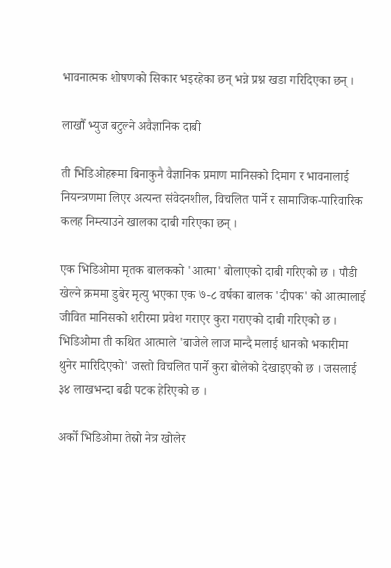भावनात्मक शोषणको सिकार भइरहेका छन् भन्ने प्रश्न खडा गरिदिएका छन् ।

लाखौँ भ्युज बटुल्ने अवैज्ञानिक दाबी

ती भिडिओहरूमा बिनाकुनै वैज्ञानिक प्रमाण मानिसको दिमाग र भावनालाई नियन्त्रणमा लिएर अत्यन्त संवेदनशील, विचलित पार्ने र सामाजिक-पारिवारिक कलह निम्त्याउने खालका दाबी गरिएका छन् ।

एक भिडिओमा मृतक बालकको 'आत्मा' बोलाएको दाबी गरिएको छ । पौडी खेल्ने क्रममा डुबेर मृत्यु भएका एक ७-८ वर्षका बालक 'दीपक' को आत्मालाई जीवित मानिसको शरीरमा प्रवेश गराएर कुरा गराएको दाबी गरिएको छ । भिडिओमा ती कथित आत्माले 'बाजेले लाज मान्दै मलाई धानको भकारीमा थुनेर मारिदिएको' जस्तो विचलित पार्ने कुरा बोलेको देखाइएको छ । जसलाई ३४ लाखभन्दा बढी पटक हेरिएको छ ।

अर्को भिडिओमा तेस्रो नेत्र खोलेर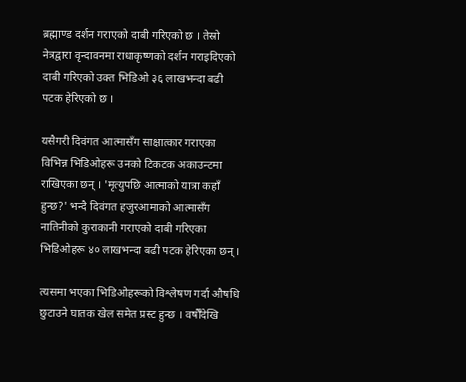ब्रह्माण्ड दर्शन गराएको दाबी गरिएको छ । तेस्रो नेत्रद्वारा वृन्दावनमा राधाकृष्णको दर्शन गराइदिएको दाबी गरिएको उक्त भिडिओ ३६ लाखभन्दा बढी पटक हेरिएको छ ।

यसैगरी दिवंगत आत्मासँग साक्षात्कार गराएका विभिन्न भिडिओहरू उनको टिकटक अकाउन्टमा राखिएका छन् । 'मृत्युपछि आत्माको यात्रा कहाँ हुन्छ?' भन्दै दिवंगत हजुरआमाको आत्मासँग नातिनीको कुराकानी गराएको दाबी गरिएका भिडिओहरू ४० लाखभन्दा बढी पटक हेरिएका छन् ।

त्यसमा भएका भिडिओहरूको विश्लेषण गर्दा औषधि छुटाउने घातक खेल समेत प्रस्ट हुन्छ । वर्षौँदेखि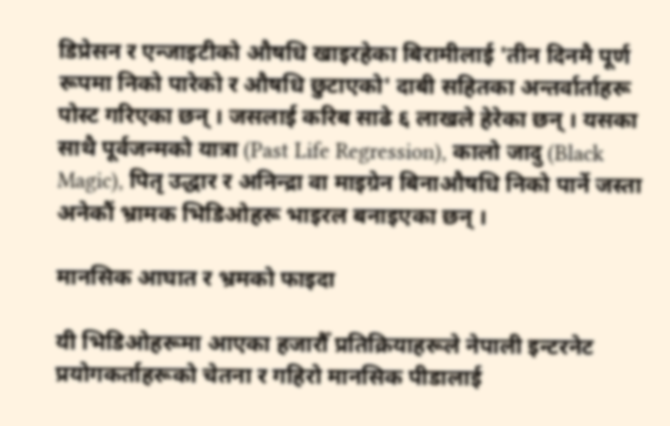डिप्रेसन र एन्जाइटीको औषधि खाइरहेका बिरामीलाई 'तीन दिनमै पूर्ण रूपमा निको पारेको र औषधि छुटाएको' दाबी सहितका अन्तर्वार्ताहरू पोस्ट गरिएका छन् । जसलाई करिब साढे ६ लाखले हेरेका छन् । यसका साथै पूर्वजन्मको यात्रा (Past Life Regression), कालो जादु (Black Magic), पितृ उद्धार र अनिन्द्रा वा माइग्रेन बिनाऔषधि निको पार्ने जस्ता अनेकौं भ्रामक भिडिओहरू भाइरल बनाइएका छन् ।

मानसिक आघात र भ्रमको फाइदा

यी भिडिओहरूमा आएका हजारौँ प्रतिक्रियाहरूले नेपाली इन्टरनेट प्रयोगकर्ताहरूको चेतना र गहिरो मानसिक पीडालाई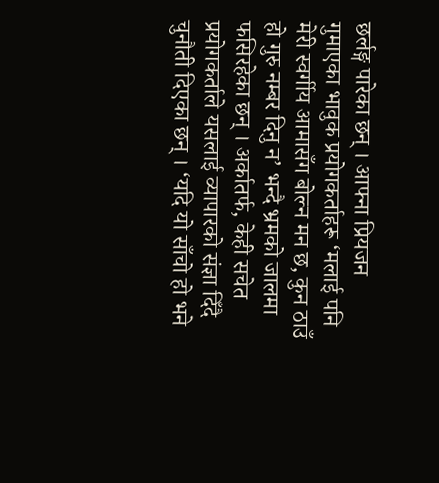छर्लङ्ग पारेका छन् । आफ्ना प्रियजन गुमाएका भावुक प्रयोगकर्ताहरू ‘मलाई पनि मेरी स्वर्गीय आमासँग बोल्न मन छ, कुन ठाउँ हो गुरु नम्बर दिनु न’ भन्दै भ्रमको जालमा फसिरहेका छन् । अर्कातर्फ, केही सचेत प्रयोगकर्ताले यसलाई व्यापारको संज्ञा दिँदै चुनौती दिएका छन् । ‘यदि यो साँचो हो भने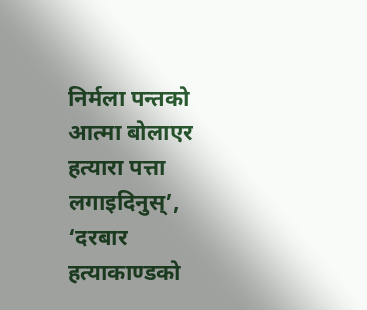निर्मला पन्तको आत्मा बोलाएर हत्यारा पत्ता लगाइदिनुस्’, ‘दरबार हत्याकाण्डको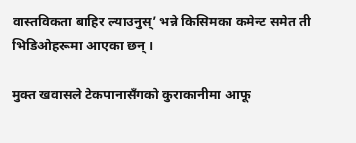वास्तविकता बाहिर ल्याउनुस्’ भन्ने किसिमका कमेन्ट समेत ती भिडिओहरूमा आएका छन् ।

मुक्त खवासले टेकपानासँगको कुराकानीमा आफू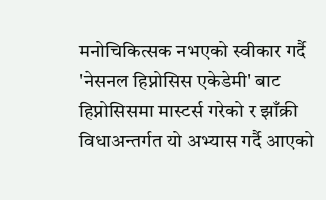मनोचिकित्सक नभएको स्वीकार गर्दै 'नेसनल हिप्नोसिस एकेडेमी' बाट हिप्नोसिसमा मास्टर्स गरेको र झाँक्री विधाअन्तर्गत यो अभ्यास गर्दै आएको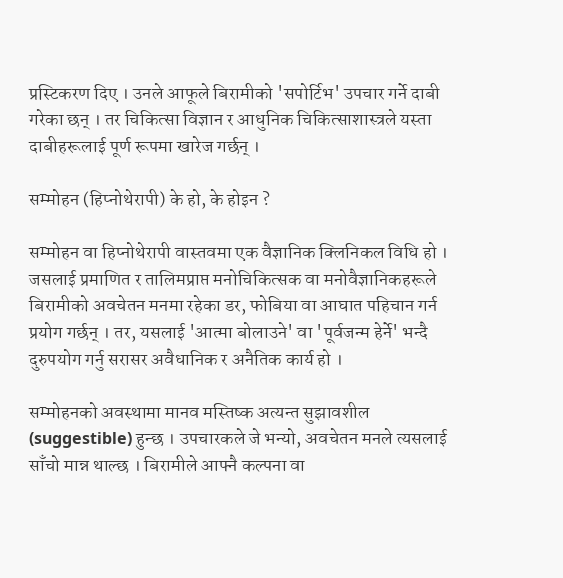प्रस्टिकरण दिए । उनले आफूले बिरामीको 'सपोर्टिभ' उपचार गर्ने दाबी गरेका छन् । तर चिकित्सा विज्ञान र आधुनिक चिकित्साशास्त्रले यस्ता दाबीहरूलाई पूर्ण रूपमा खारेज गर्छन् ।

सम्मोहन (हिप्नोथेरापी) के हो, के होइन ?

सम्मोहन वा हिप्नोथेरापी वास्तवमा एक वैज्ञानिक क्लिनिकल विधि हो । जसलाई प्रमाणित र तालिमप्राप्त मनोचिकित्सक वा मनोवैज्ञानिकहरूले बिरामीको अवचेतन मनमा रहेका डर, फोबिया वा आघात पहिचान गर्न प्रयोग गर्छन् । तर, यसलाई 'आत्मा बोलाउने' वा 'पूर्वजन्म हेर्ने' भन्दै दुरुपयोग गर्नु सरासर अवैधानिक र अनैतिक कार्य हो ।

सम्मोहनको अवस्थामा मानव मस्तिष्क अत्यन्त सुझावशील (suggestible) हुन्छ । उपचारकले जे भन्यो, अवचेतन मनले त्यसलाई साँचो मान्न थाल्छ । बिरामीले आफ्नै कल्पना वा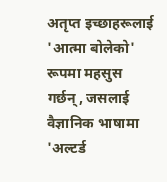अतृप्त इच्छाहरूलाई 'आत्मा बोलेको' रूपमा महसुस गर्छन्, जसलाई वैज्ञानिक भाषामा 'अल्टर्ड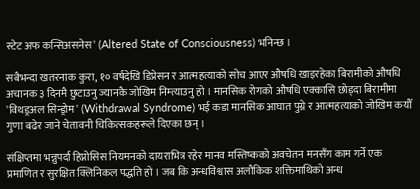स्टेट अफ कन्सिअसनेस' (Altered State of Consciousness) भनिन्छ ।

सबैभन्दा खतरनाक कुरा, १० वर्षदेखि डिप्रेसन र आत्महत्याको सोच आएर औषधि खाइरहेका बिरामीको औषधि अचानक ३ दिनमै छुटाउनु ज्यानकै जोखिम निम्त्याउनु हो । मानसिक रोगको औषधि एक्कासि छोड्दा बिरामीमा 'विथड्रअल सिन्ड्रोम' (Withdrawal Syndrome) भई कडा मानसिक आघात पुग्ने र आत्महत्याको जोखिम कयौँ गुणा बढेर जाने चेतावनी चिकित्सकहरूले दिएका छन् ।

संक्षिप्तमा भन्नुपर्दा हिप्नोसिस नियमनको दायराभित्र रहेर मानव मस्तिष्कको अवचेतन मनसँग काम गर्ने एक प्रमाणित र सुरक्षित क्लिनिकल पद्धति हो । जब कि अन्धविश्वास अलौकिक शक्तिमाथिको अन्ध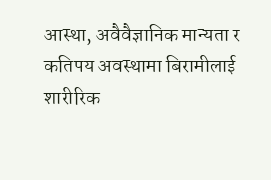आस्था, अवैवैज्ञानिक मान्यता र कतिपय अवस्थामा बिरामीलाई शारीरिक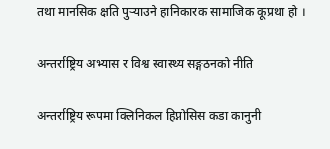तथा मानसिक क्षति पुऱ्याउने हानिकारक सामाजिक कूप्रथा हो ।

अन्तर्राष्ट्रिय अभ्यास र विश्व स्वास्थ्य सङ्गठनको नीति

अन्तर्राष्ट्रिय रूपमा क्लिनिकल हिप्नोसिस कडा कानुनी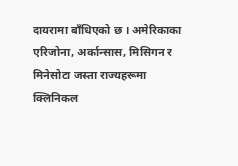दायरामा बाँधिएको छ । अमेरिकाका एरिजोना, अर्कान्सास, मिसिगन र मिनेसोटा जस्ता राज्यहरूमा क्लिनिकल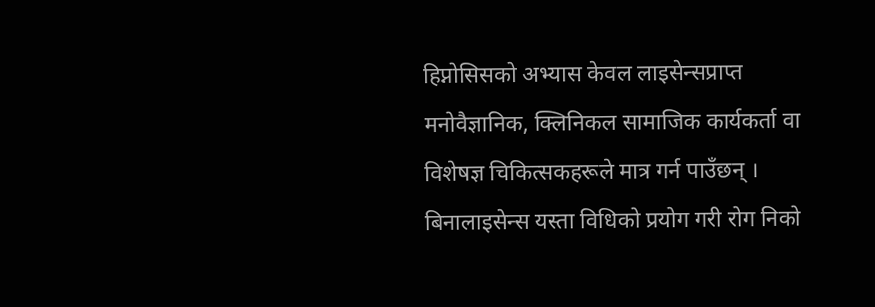हिप्नोसिसको अभ्यास केवल लाइसेन्सप्राप्त मनोवैज्ञानिक, क्लिनिकल सामाजिक कार्यकर्ता वा विशेषज्ञ चिकित्सकहरूले मात्र गर्न पाउँछन् । बिनालाइसेन्स यस्ता विधिको प्रयोग गरी रोग निको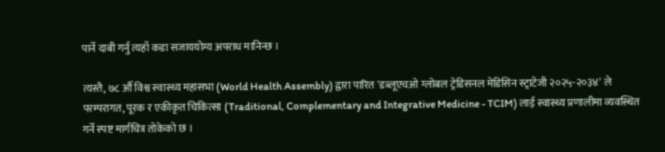पार्ने दाबी गर्नु त्यहाँ कडा सजाययोग्य अपराध मानिन्छ ।

त्यस्तै, ७८ औँ विश्व स्वास्थ्य महासभा (World Health Assembly) द्वारा पारित 'डब्लूएचओ ग्लोबल ट्रेडिसनल मेडिसिन स्ट्राटेजी २०२५-२०३४' ले परम्परागत, पूरक र एकीकृत चिकित्सा (Traditional, Complementary and Integrative Medicine - TCIM) लाई स्वास्थ्य प्रणालीमा व्यवस्थित गर्ने स्पष्ट मार्गचित्र तोकेको छ ।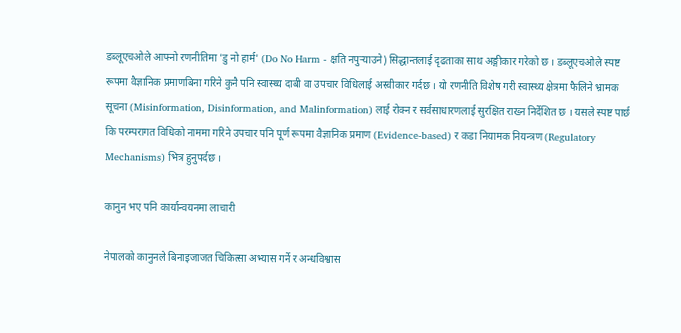डब्लूएचओले आफ्नो रणनीतिमा 'डु नो हार्म' (Do No Harm - क्षति नपुऱ्याउने) सिद्धान्तलाई दृढताका साथ अङ्गीकार गरेको छ । डब्लूएचओले स्पष्ट रूपमा वैज्ञानिक प्रमाणबिना गरिने कुनै पनि स्वास्थ्य दाबी वा उपचार विधिलाई अस्वीकार गर्दछ । यो रणनीति विशेष गरी स्वास्थ्य क्षेत्रमा फैलिने भ्रामक सूचना (Misinformation, Disinformation, and Malinformation) लाई रोक्न र सर्वसाधारणलाई सुरक्षित राख्न निर्देशित छ । यसले स्पष्ट पार्छ कि परम्परागत विधिको नाममा गरिने उपचार पनि पूर्ण रूपमा वैज्ञानिक प्रमाण (Evidence-based) र कडा नियामक नियन्त्रण (Regulatory Mechanisms) भित्र हुनुपर्दछ ।

कानुन भए पनि कार्यान्वयनमा लाचारी

नेपालको कानुनले बिनाइजाजत चिकित्सा अभ्यास गर्ने र अन्धविश्वास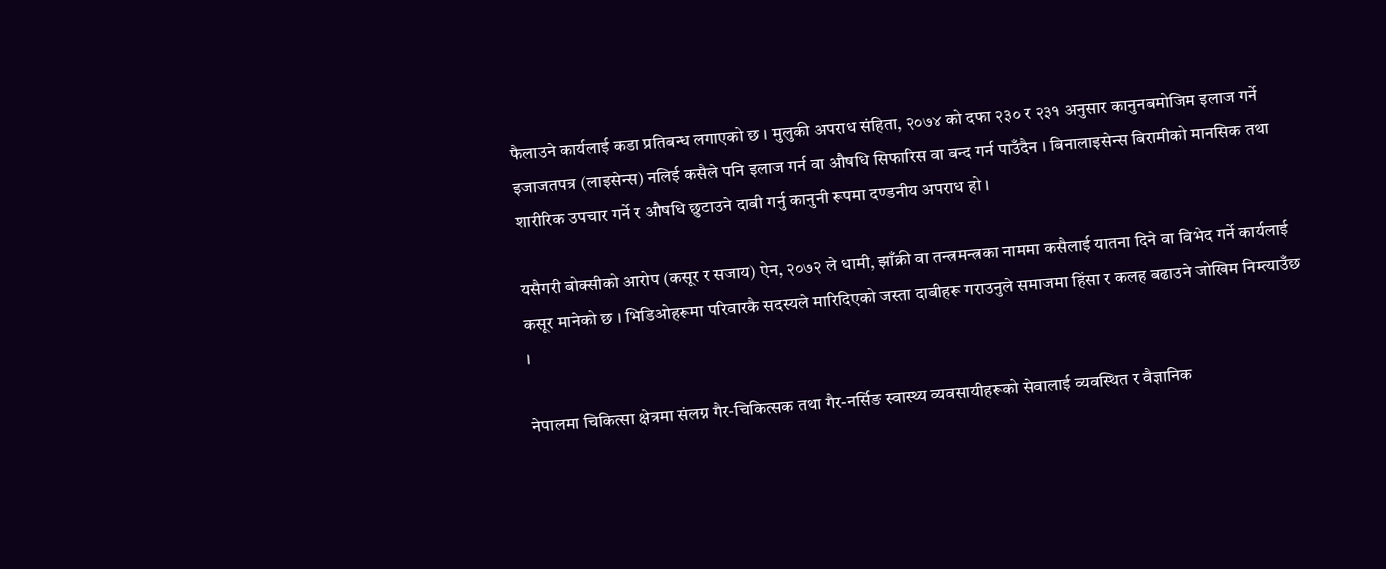फैलाउने कार्यलाई कडा प्रतिबन्ध लगाएको छ । मुलुकी अपराध संहिता, २०७४ को दफा २३० र २३१ अनुसार कानुनबमोजिम इलाज गर्ने इजाजतपत्र (लाइसेन्स) नलिई कसैले पनि इलाज गर्न वा औषधि सिफारिस वा बन्द गर्न पाउँदैन । बिनालाइसेन्स बिरामीको मानसिक तथा शारीरिक उपचार गर्ने र औषधि छुटाउने दाबी गर्नु कानुनी रूपमा दण्डनीय अपराध हो ।

यसैगरी बोक्सीको आरोप (कसूर र सजाय) ऐन, २०७२ ले धामी, झाँक्री वा तन्त्रमन्त्रका नाममा कसैलाई यातना दिने वा विभेद गर्ने कार्यलाई कसूर मानेको छ । भिडिओहरूमा परिवारकै सदस्यले मारिदिएको जस्ता दाबीहरू गराउनुले समाजमा हिंसा र कलह बढाउने जोखिम निम्त्याउँछ ।

नेपालमा चिकित्सा क्षेत्रमा संलग्न गैर-चिकित्सक तथा गैर-नर्सिङ स्वास्थ्य व्यवसायीहरूको सेवालाई व्यवस्थित र वैज्ञानिक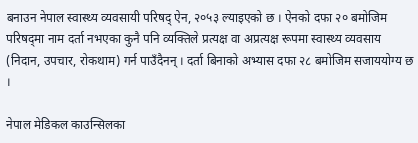बनाउन नेपाल स्वास्थ्य व्यवसायी परिषद् ऐन, २०५३ ल्याइएको छ । ऐनको दफा २० बमोजिम परिषद्‌मा नाम दर्ता नभएका कुनै पनि व्यक्तिले प्रत्यक्ष वा अप्रत्यक्ष रूपमा स्वास्थ्य व्यवसाय (निदान, उपचार, रोकथाम) गर्न पाउँदैनन् । दर्ता बिनाको अभ्यास दफा २८ बमोजिम सजाययोग्य छ ।

नेपाल मेडिकल काउन्सिलका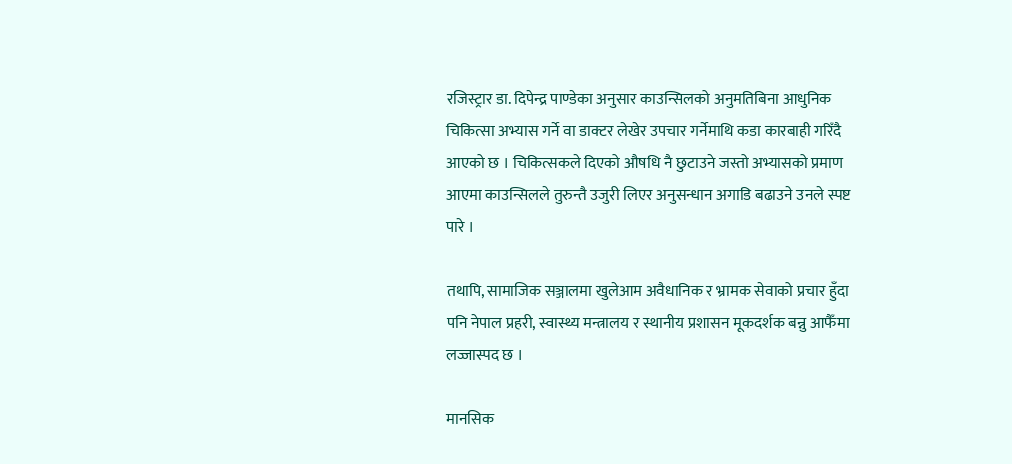रजिस्ट्रार डा. दिपेन्द्र पाण्डेका अनुसार काउन्सिलको अनुमतिबिना आधुनिक चिकित्सा अभ्यास गर्ने वा डाक्टर लेखेर उपचार गर्नेमाथि कडा कारबाही गरिँदै आएको छ । चिकित्सकले दिएको औषधि नै छुटाउने जस्तो अभ्यासको प्रमाण आएमा काउन्सिलले तुरुन्तै उजुरी लिएर अनुसन्धान अगाडि बढाउने उनले स्पष्ट पारे ।

तथापि, सामाजिक सञ्जालमा खुलेआम अवैधानिक र भ्रामक सेवाको प्रचार हुँदा पनि नेपाल प्रहरी, स्वास्थ्य मन्त्रालय र स्थानीय प्रशासन मूकदर्शक बन्नु आफैँमा लज्जास्पद छ ।

मानसिक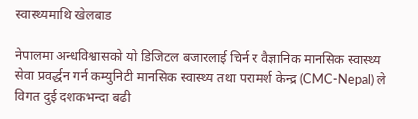स्वास्थ्यमाथि खेलबाड

नेपालमा अन्धविश्वासको यो डिजिटल बजारलाई चिर्न र वैज्ञानिक मानसिक स्वास्थ्य सेवा प्रवर्द्धन गर्न कम्युनिटी मानसिक स्वास्थ्य तथा परामर्श केन्द्र (CMC-Nepal) ले विगत दुई दशकभन्दा बढी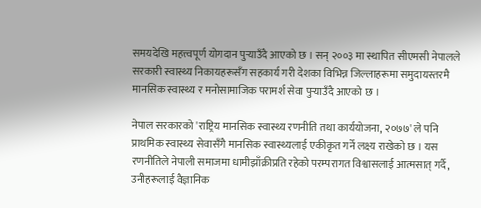समयदेखि महत्त्वपूर्ण योगदान पुऱ्याउँदै आएको छ । सन् २००३ मा स्थापित सीएमसी नेपालले सरकारी स्वास्थ्य निकायहरूसँग सहकार्य गरी देशका विभिन्न जिल्लाहरूमा समुदायस्तरमै मानसिक स्वास्थ्य र मनोसामाजिक परामर्श सेवा पुऱ्याउँदै आएको छ ।

नेपाल सरकारको 'राष्ट्रिय मानसिक स्वास्थ्य रणनीति तथा कार्ययोजना, २०७७' ले पनि प्राथमिक स्वास्थ्य सेवासँगै मानसिक स्वास्थ्यलाई एकीकृत गर्ने लक्ष्य राखेको छ । यस रणनीतिले नेपाली समाजमा धामीझाँक्रीप्रति रहेको परम्परागत विश्वासलाई आत्मसात् गर्दै, उनीहरूलाई वैज्ञानिक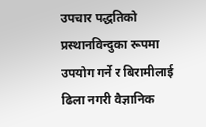उपचार पद्धतिको प्रस्थानविन्दुका रूपमा उपयोग गर्ने र बिरामीलाई ढिला नगरी वैज्ञानिक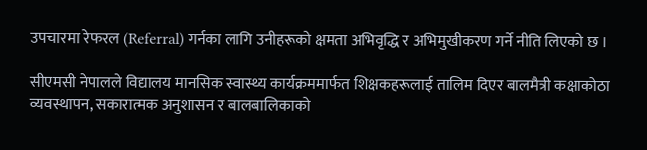उपचारमा रेफरल (Referral) गर्नका लागि उनीहरूको क्षमता अभिवृद्धि र अभिमुखीकरण गर्ने नीति लिएको छ ।

सीएमसी नेपालले विद्यालय मानसिक स्वास्थ्य कार्यक्रममार्फत शिक्षकहरूलाई तालिम दिएर बालमैत्री कक्षाकोठा व्यवस्थापन, सकारात्मक अनुशासन र बालबालिकाको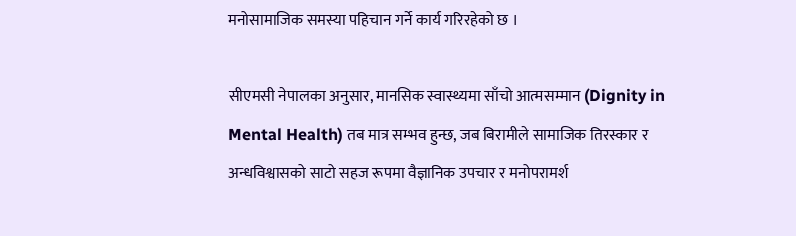मनोसामाजिक समस्या पहिचान गर्ने कार्य गरिरहेको छ ।

सीएमसी नेपालका अनुसार, मानसिक स्वास्थ्यमा साँचो आत्मसम्मान (Dignity in Mental Health) तब मात्र सम्भव हुन्छ, जब बिरामीले सामाजिक तिरस्कार र अन्धविश्वासको साटो सहज रूपमा वैज्ञानिक उपचार र मनोपरामर्श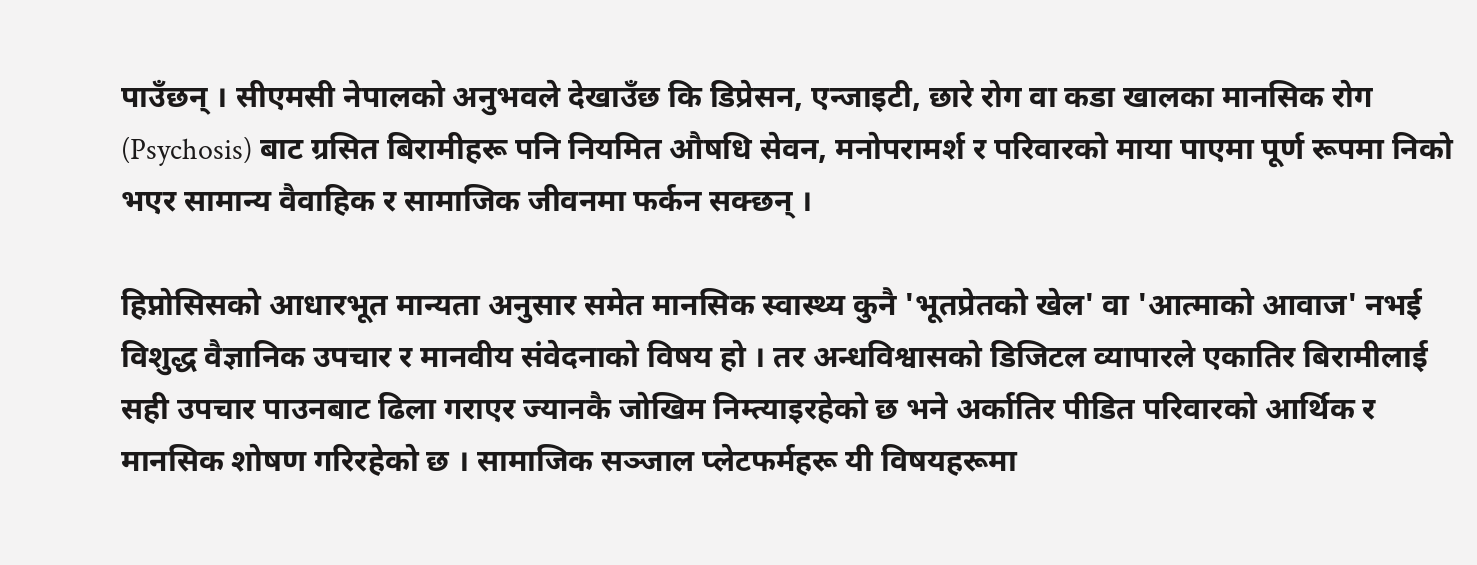पाउँछन् । सीएमसी नेपालको अनुभवले देखाउँछ कि डिप्रेसन, एन्जाइटी, छारे रोग वा कडा खालका मानसिक रोग (Psychosis) बाट ग्रसित बिरामीहरू पनि नियमित औषधि सेवन, मनोपरामर्श र परिवारको माया पाएमा पूर्ण रूपमा निको भएर सामान्य वैवाहिक र सामाजिक जीवनमा फर्कन सक्छन् ।

हिप्नोसिसको आधारभूत मान्यता अनुसार समेत मानसिक स्वास्थ्य कुनै 'भूतप्रेतको खेल' वा 'आत्माको आवाज' नभई विशुद्ध वैज्ञानिक उपचार र मानवीय संवेदनाको विषय हो । तर अन्धविश्वासको डिजिटल व्यापारले एकातिर बिरामीलाई सही उपचार पाउनबाट ढिला गराएर ज्यानकै जोखिम निम्त्याइरहेको छ भने अर्कातिर पीडित परिवारको आर्थिक र मानसिक शोषण गरिरहेको छ । सामाजिक सञ्जाल प्लेटफर्महरू यी विषयहरूमा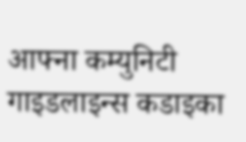आफ्ना कम्युनिटी गाइडलाइन्स कडाइका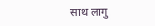साथ लागु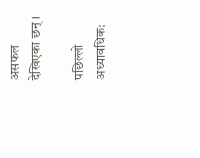असफल देखिएका छन् ।

पछिल्लो अध्यावधिक: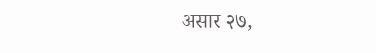असार २७,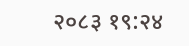२०८३ १९:२४